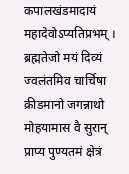कपालखंडमादायं महादेवोऽप्यतिप्रभम् । ब्रह्मतेजो मयं दिव्यं ज्वलंतमिव चार्चिषा
क्रीडमानो जगन्नाथो मोहयामास वै सुरान्
प्राप्य पुण्यतमं क्षेत्रं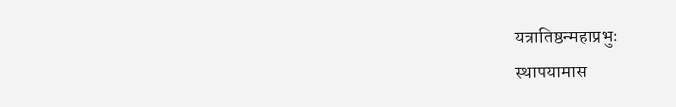यत्रातिष्ठन्महाप्रभुः
स्थापयामास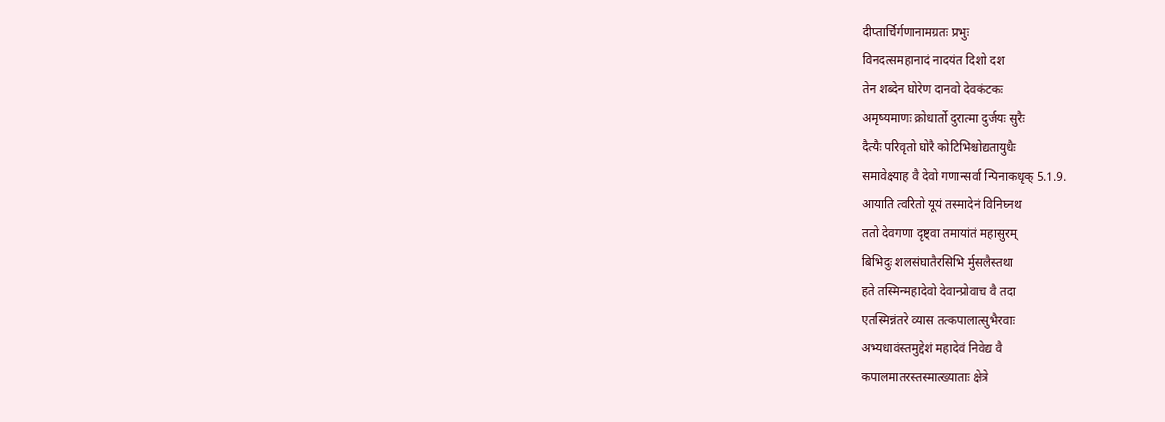दीप्तार्चिर्गणानामग्रतः प्रभुः
विनदत्समहानादं नादयंत दिशो दश
तेन शब्देन घोरेण दानवो देवकंटकः
अमृष्यमाणः क्रोधार्तो दुरात्मा दुर्जयः सुरैः
दैत्यैः परिवृतो घोरै कोटिभिश्चोद्यतायुधैः
समावेक्ष्याह वै देवो गणान्सर्वा न्पिनाकधृक् 5.1.9.
आयाति त्वरितो यूयं तस्मादेनं विनिघ्नथ
ततो देवगणा दृष्ट्वा तमायांतं महासुरम्
बिभिदुः शलसंघातैरसिभि र्मुसलैस्तथा
हते तस्मिन्महादेवो देवान्प्रोवाच वै तदा
एतस्मिन्नंतरे व्यास तत्कपालात्सुभैरवाः
अभ्यधावंस्तमुद्देशं महादेवं निवेद्य वै
कपालमातरस्तस्मात्ख्याताः क्षेत्रे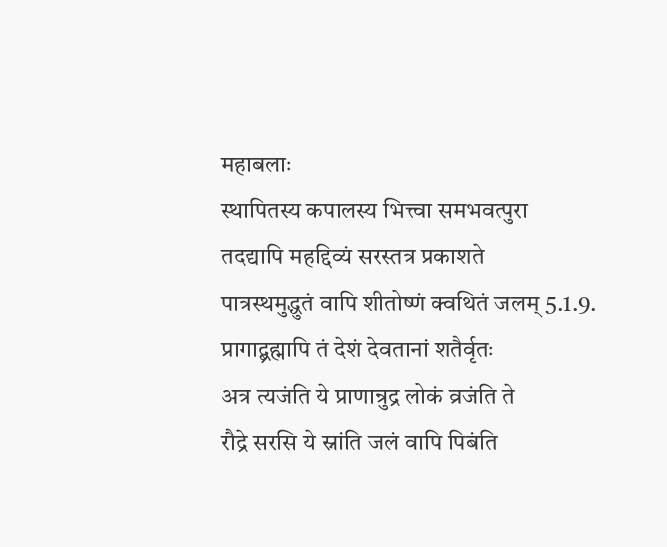महाबलाः
स्थापितस्य कपालस्य भित्त्वा समभवत्पुरा
तदद्यापि महद्दिव्यं सरस्तत्र प्रकाशते
पात्रस्थमुद्धुतं वापि शीतोष्णं क्वथितं जलम् 5.1.9.
प्रागाद्ब्रह्मापि तं देशं देवतानां शतैर्वृतः
अत्र त्यजंति ये प्राणान्रुद्र लोकं व्रजंति ते
रौद्रे सरसि ये स्नांति जलं वापि पिबंति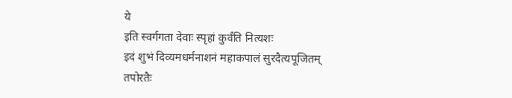ये
इति स्वर्गगता देवाः स्पृहां कुर्वंति नित्यशः
इदं शुभं दिव्यमधर्मनाशनं महाकपालं सुरदैत्यपूजितम्
तपोरतैः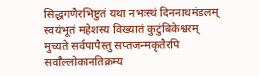सिद्धगणैरभिष्टुतं यथा नभःस्थं दिननाथमंडलम्
स्वयंभूतं महेशस्य विख्यातं कुटुंबिकेश्वरम्
मुच्यते सर्वपापैस्तु सप्तजन्मकृतैरपि
सर्वाँल्लोकानतिक्रम्य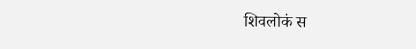शिवलोकं स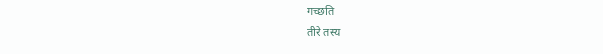गच्छति
तीरे तस्य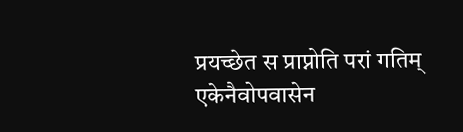प्रयच्छेत स प्राप्नोति परां गतिम्
एकेनैवोपवासेन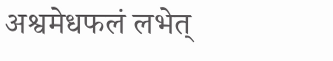अश्वमेधफलं लभेत्